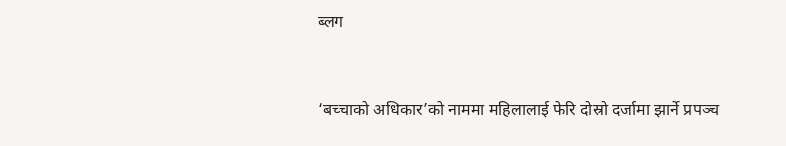ब्लग


‘बच्चाको अधिकार’को नाममा महिलालाई फेरि दोस्रो दर्जामा झार्ने प्रपञ्च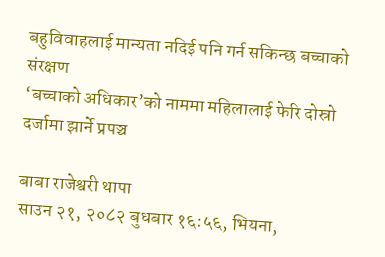बहुविवाहलाई मान्यता नदिई पनि गर्न सकिन्छ बच्चाको संरक्षण
‘बच्चाको अधिकार’को नाममा महिलालाई फेरि दोस्रो दर्जामा झार्ने प्रपञ्च

बाबा राजेश्वरी थापा
साउन २१, २०८२ बुधबार १६:५६, भियना,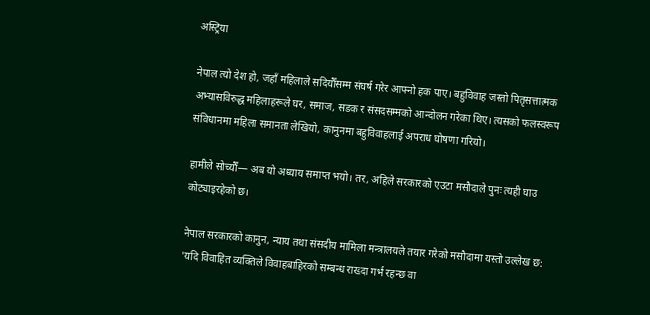अस्ट्रिया

नेपाल त्यो देश हो, जहाँ महिलाले सदियौँसम्म संघर्ष गरेर आफ्नो हक पाए। बहुविवाह जस्तो पितृसत्तात्मक अभ्यासविरुद्ध महिलाहरूले घर, समाज, सडक र संसदसम्मको आन्दोलन गरेका थिए। त्यसको फलस्वरूप संविधानमा महिला समानता लेखियो, कानुनमा बहुविवाहलाई अपराध घोषणा गरियो।

हामीले सोच्यौँ— अब यो अध्याय समाप्त भयो। तर, अहिले सरकारको एउटा मसौदाले पुनः त्यही घाउ कोट्याइरहेको छ।

नेपाल सरकारको कानुन, न्याय तथा संसदीय मामिला मन्त्रालयले तयार गरेको मसौदामा यस्तो उल्लेख छ: 'यदि विवाहित व्यक्तिले विवाहबाहिरको सम्बन्ध राख्दा गर्भ रहन्छ वा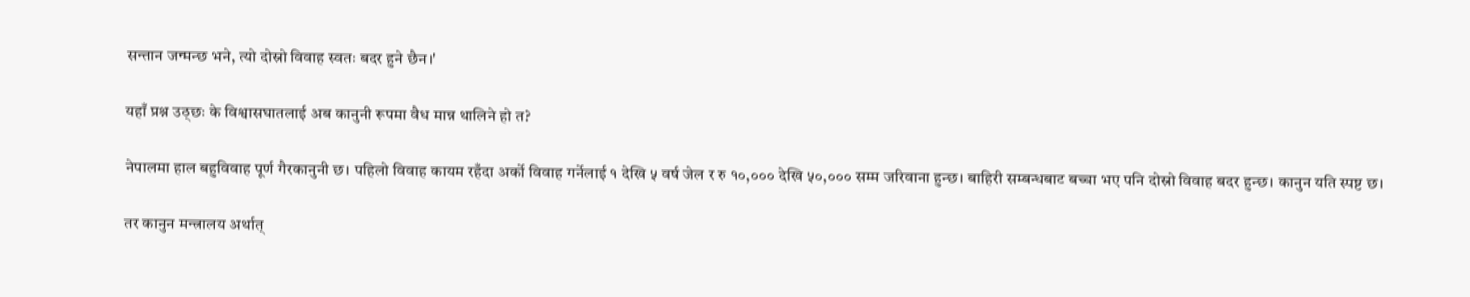सन्तान जन्मन्छ भने, त्यो दोस्रो विवाह स्वतः बदर हुने छैन।'

यहाँ प्रश्न उठ्छः के विश्वासघातलाई अब कानुनी रूपमा वैध मान्न थालिने हो त?

नेपालमा हाल बहुविवाह पूर्ण गैरकानुनी छ। पहिलो विवाह कायम रहँदा अर्को विवाह गर्नेलाई १ देखि ५ वर्ष जेल र रु १०,००० देखि ५०,००० सम्म जरिवाना हुन्छ। बाहिरी सम्बन्धबाट बच्चा भए पनि दोस्रो विवाह बदर हुन्छ। कानुन यति स्पष्ट छ।

तर कानुन मन्त्रालय अर्थात्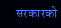सरकारको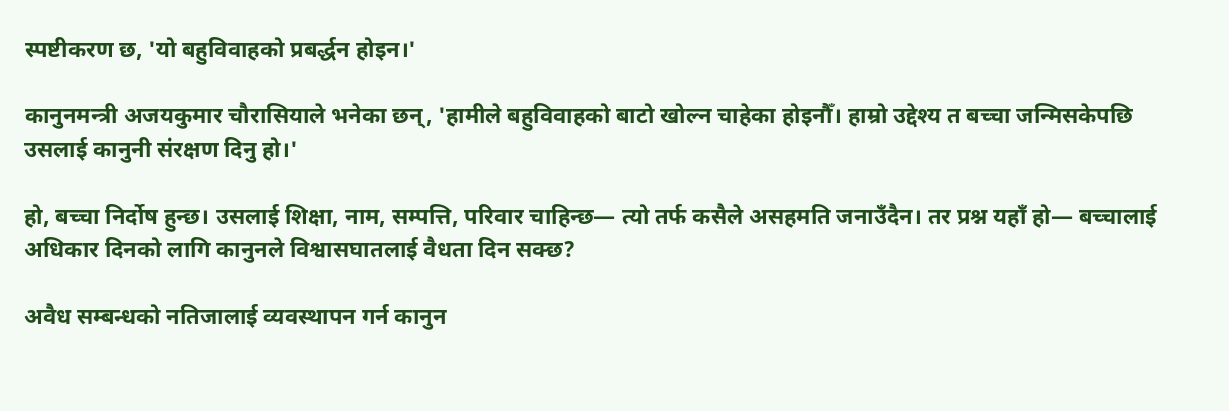स्पष्टीकरण छ, 'यो बहुविवाहको प्रबर्द्धन होइन।'

कानुनमन्त्री अजयकुमार चौरासियाले भनेका छन्, 'हामीले बहुविवाहको बाटो खोल्न चाहेका होइनौँ। हाम्रो उद्देश्य त बच्चा जन्मिसकेपछि उसलाई कानुनी संरक्षण दिनु हो।'

हो, बच्चा निर्दोष हुन्छ। उसलाई शिक्षा, नाम, सम्पत्ति, परिवार चाहिन्छ— त्यो तर्फ कसैले असहमति जनाउँदैन। तर प्रश्न यहाँ हो— बच्चालाई अधिकार दिनको लागि कानुनले विश्वासघातलाई वैधता दिन सक्छ?

अवैध सम्बन्धको नतिजालाई व्यवस्थापन गर्न कानुन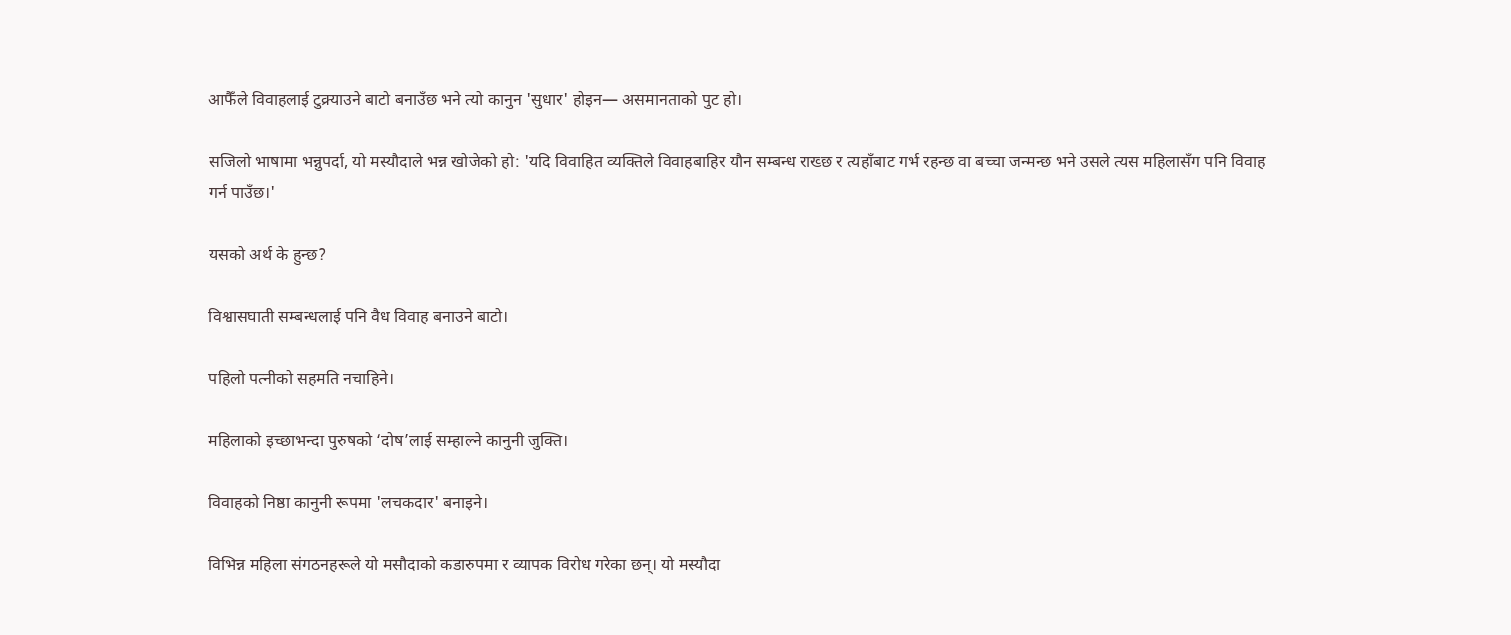आफैँले विवाहलाई टुक्र्याउने बाटो बनाउँछ भने त्यो कानुन 'सुधार' होइन— असमानताको पुट हो।

सजिलो भाषामा भन्नुपर्दा, यो मस्यौदाले भन्न खोजेको हो: 'यदि विवाहित व्यक्तिले विवाहबाहिर यौन सम्बन्ध राख्छ र त्यहाँबाट गर्भ रहन्छ वा बच्चा जन्मन्छ भने उसले त्यस महिलासँग पनि विवाह गर्न पाउँछ।'

यसको अर्थ के हुन्छ?

विश्वासघाती सम्बन्धलाई पनि वैध विवाह बनाउने बाटो।

पहिलो पत्नीको सहमति नचाहिने।

महिलाको इच्छाभन्दा पुरुषको ‘दोष’लाई सम्हाल्ने कानुनी जुक्ति।

विवाहको निष्ठा कानुनी रूपमा 'लचकदार' बनाइने।

विभिन्न महिला संगठनहरूले यो मसौदाको कडारुपमा र व्यापक विरोध गरेका छन्। यो मस्यौदा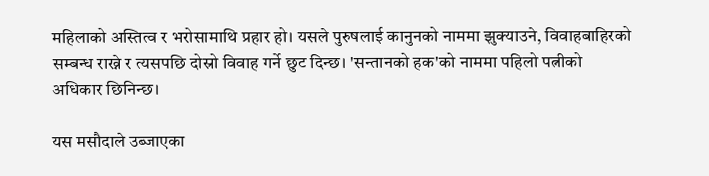महिलाको अस्तित्व र भरोसामाथि प्रहार हो। यसले पुरुषलाई कानुनको नाममा झुक्याउने, विवाहबाहिरको सम्बन्ध राख्ने र त्यसपछि दोस्रो विवाह गर्ने छुट दिन्छ। 'सन्तानको हक'को नाममा पहिलो पत्नीको अधिकार छिनिन्छ।

यस मसौदाले उब्जाएका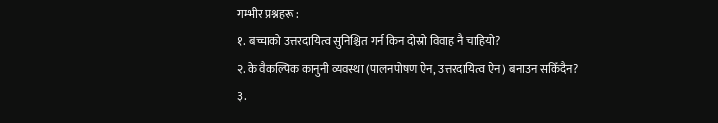गम्भीर प्रश्नहरू :
१. बच्चाको उत्तरदायित्व सुनिश्चित गर्न किन दोस्रो विवाह नै चाहियो?
२. के वैकल्पिक कानुनी व्यवस्था (पालनपोषण ऐन, उत्तरदायित्व ऐन) बनाउन सकिँदैन?
३.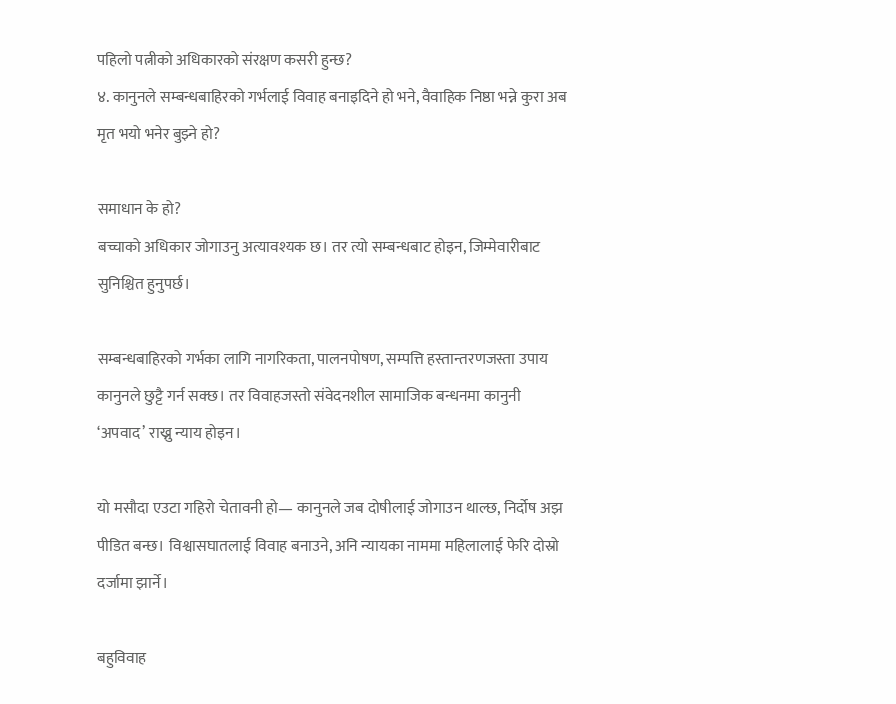पहिलो पत्नीको अधिकारको संरक्षण कसरी हुन्छ?
४. कानुनले सम्बन्धबाहिरको गर्भलाई विवाह बनाइदिने हो भने, वैवाहिक निष्ठा भन्ने कुरा अब मृत भयो भनेर बुझ्ने हो?

समाधान के हो?
बच्चाको अधिकार जोगाउनु अत्यावश्यक छ। तर त्यो सम्बन्धबाट होइन, जिम्मेवारीबाट सुनिश्चित हुनुपर्छ।

सम्बन्धबाहिरको गर्भका लागि नागरिकता, पालनपोषण, सम्पत्ति हस्तान्तरणजस्ता उपाय कानुनले छुट्टै गर्न सक्छ। तर विवाहजस्तो संवेदनशील सामाजिक बन्धनमा कानुनी ‘अपवाद’ राख्नु न्याय होइन।

यो मसौदा एउटा गहिरो चेतावनी हो— कानुनले जब दोषीलाई जोगाउन थाल्छ, निर्दोष अझ पीडित बन्छ। विश्वासघातलाई विवाह बनाउने, अनि न्यायका नाममा महिलालाई फेरि दोस्रो दर्जामा झार्ने।

बहुविवाह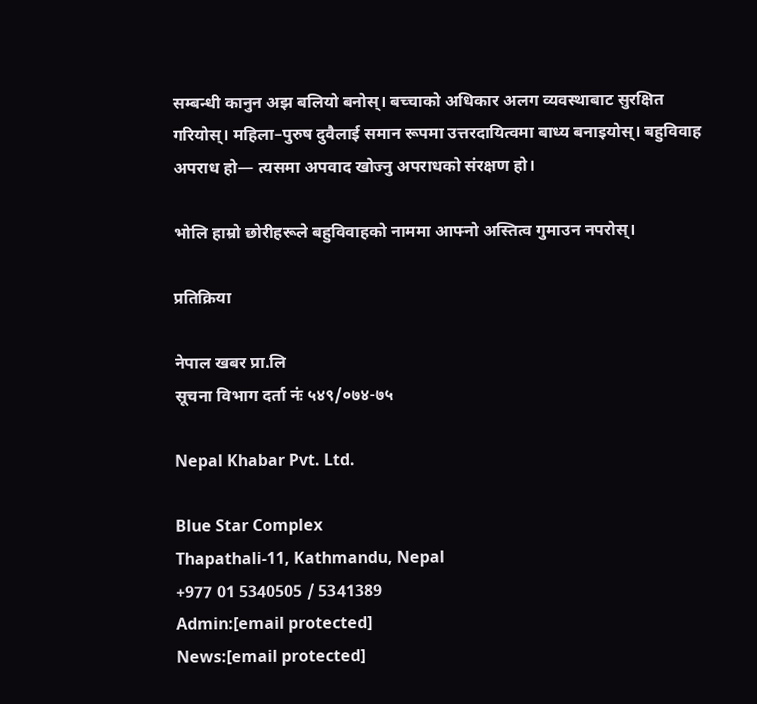सम्बन्धी कानुन अझ बलियो बनोस्। बच्चाको अधिकार अलग व्यवस्थाबाट सुरक्षित गरियोस्। महिला–पुरुष दुवैलाई समान रूपमा उत्तरदायित्वमा बाध्य बनाइयोस्। बहुविवाह अपराध हो— त्यसमा अपवाद खोज्नु अपराधको संरक्षण हो।

भोलि हाम्रो छोरीहरूले बहुविवाहको नाममा आफ्नो अस्तित्व गुमाउन नपरोस्।

प्रतिक्रिया

नेपाल खबर प्रा.लि
सूचना विभाग दर्ता नंः ५४९/०७४-७५

Nepal Khabar Pvt. Ltd.

Blue Star Complex
Thapathali-11, Kathmandu, Nepal
+977 01 5340505 / 5341389
Admin:[email protected]
News:[email protected]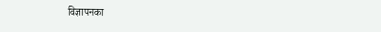विज्ञापनका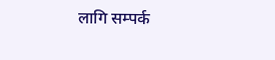लागि सम्पर्क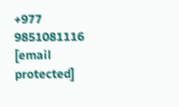+977 9851081116
[email protected]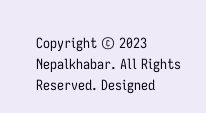Copyright © 2023 Nepalkhabar. All Rights Reserved. Designed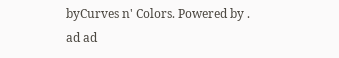byCurves n' Colors. Powered by .
ad ad